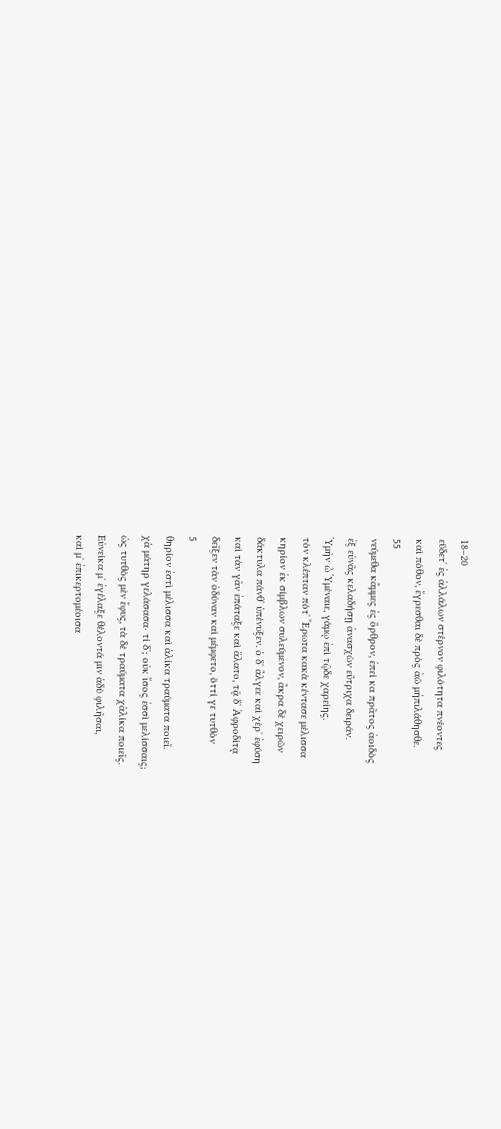18–20
εὕδετʼ ἐς ἀλλάλων στέρνον φιλότητα πνέοντες
καὶ πόθον, ἔγρεσθαι δὲ πρὸς ἀῶ μἠπιλάθησθε.
55
νεύμεθα κἄμμες ἐς ὄρθρον, ἐπεί κα πρᾶτος ἀοιδὸς
ἐξ εὐνᾶς κελαδήσῃ ἀνασχὼν εὔτριχα δειράν.
Ὑμὴν ὦ Ὑμέναιε, γάμῳ ἐπὶ τῷδε χαρείης.
τὸν κλέπταν πότʼ Ἔρωτα κακὰ κέντασε μέλισσα
κηρίον ἐκ σίμβλων συλεύμενον, ἄκρα δὲ χειρῶν
δάκτυλα πάνθʼ ὑπένυξεν. ὁ δʼ ἄλγεε καὶ χέρʼ ἐφύση
καὶ τὰν γᾶν ἐπάταξε καὶ ἅλατο, τᾷ δʼ Ἀφροδίτᾳ
δεῖξεν τὰν ὀδύναν καὶ μέμφετο, ὅττί γε τυτθὸν
5
θηρίον ἐστὶ μέλισσα καὶ ἁλίκα τραύματα ποιεῖ.
χἁ μάτηρ γελάσασα· τί δʼ; οὐκ ἴσος ἐσσὶ μελίσσαις;
ὡς τυτθὸς μὲν ἔφυς, τὰ δὲ τραύματα χἁλίκα ποιεῖς.
Εὐνείκα μʼ ἐγέλαξε θέλοντά μιν ἁδὺ φιλῆσαι,
καί μʼ ἐπικερτομέοισα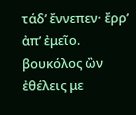τάδʼ ἔννεπεν· ἔρρʼ ἀπʼ ἐμεῖο.
βουκόλος ὢν ἐθέλεις με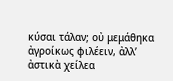κύσαι τάλαν; οὐ μεμάθηκα
ἀγροίκως φιλέειν, ἀλλʼ ἀστικὰ χείλεα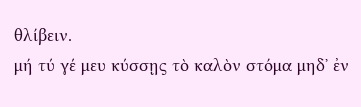θλίβειν.
μή τύ γέ μευ κύσσῃς τὸ καλὸν στόμα μηδʼ ἐν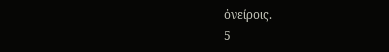ὀνείροις.
5